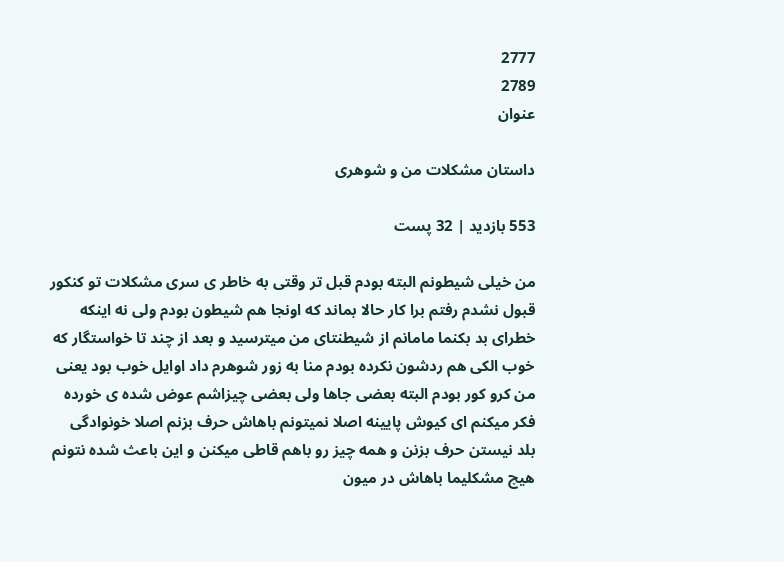2777
2789
عنوان

داستان مشکلات من و شوهری

553 بازدید | 32 پست

من خیلی شیطونم البته بودم قبل تر وقتی به خاطر ی سری مشکلات تو کنکور قبول نشدم رفتم برا کار حالا بماند که اونجا هم شیطون بودم ولی نه اینکه خطرای بد بکنما مامانم از شیطنتای من میترسید و بعد از چند تا خواستگار که خوب الکی هم ردشون نکرده بودم منا به زور شوهرم داد اوایل خوب بود یعنی من کرو کور بودم البته بعضی جاها ولی بعضی چیزاشم عوض شده ی خورده فکر میکنم ای کیوش پایینه اصلا نمیتونم باهاش حرف بزنم اصلا خونوادگی بلد نیستن حرف بزنن و همه چیز رو باهم قاطی میکنن و این باعث شده نتونم هیچ مشکلیما باهاش در میون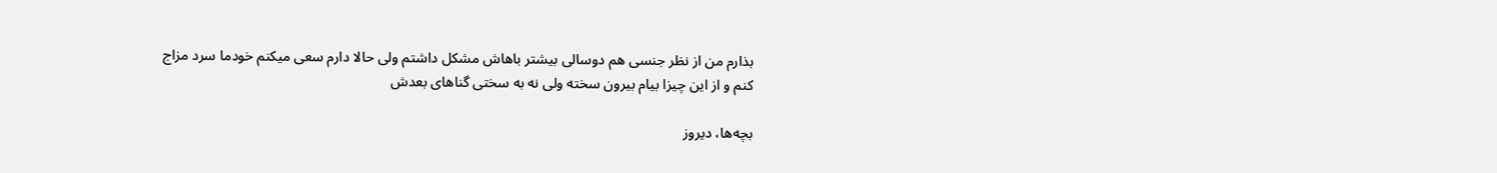بذارم من از نظر جنسی هم دوسالی بیشتر باهاش مشکل داشتم ولی حالا دارم سعی میکنم خودما سرد مزاج کنم و از این چیزا بیام بیرون سخته ولی نه به سختی گناهای بعدش

بچه‌ها، دیروز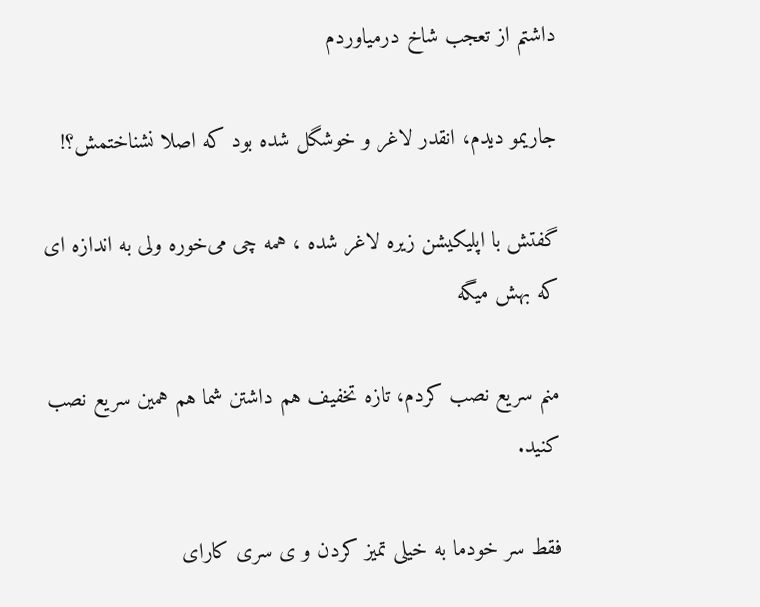داشتم از تعجب شاخ درمیاوردم

جاریمو دیدم، انقدر لاغر و خوشگل شده بود که اصلا نشناختمش؟!

گفتش با اپلیکیشن زیره لاغر شده ، همه چی می‌خوره ولی به اندازه ای که بهش میگه

منم سریع نصب کردم، تازه تخفیف هم داشتن شما هم همین سریع نصب کنید.

فقط سر خودما به خیلی تمیز کردن و ی سری کارای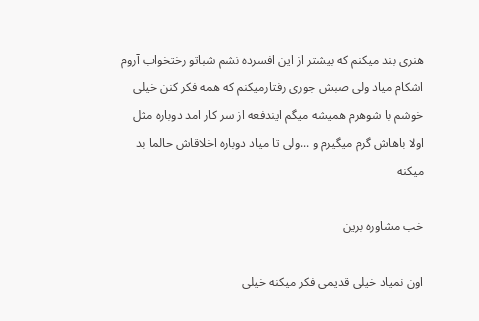هنری بند میکنم که بیشتر از این افسرده نشم شباتو رختخواب آروم اشکام میاد ولی صبش جوری رفتارمیکنم که همه فکر کنن خیلی خوشم با شوهرم همیشه میگم ایندفعه از سر کار امد دوباره مثل اولا باهاش گرم میگیرم و ...ولی تا میاد دوباره اخلاقاش حالما بد میکنه

خب مشاوره برین

اون نمیاد خیلی قدیمی فکر میکنه خیلی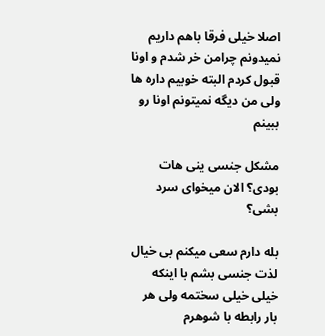اصلا خیلی فرقا باهم داریم نمیدونم چرامن خر شدم و اونا قبول کردم البته خوبیم داره ها ولی من دیگه نمیتونم اونا رو ببینم

مشکل جنسی ینی هات بودی؟ الان میخوای سرد بشی؟

بله دارم سعی میکنم بی خیال لذت جنسی بشم با اینکه خیلی خیلی سختمه ولی هر بار رابطه با شوهرم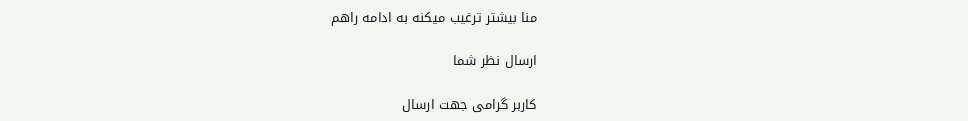منا بیشتر ترغیب میکنه به ادامه راهم

ارسال نظر شما

کاربر گرامی جهت ارسال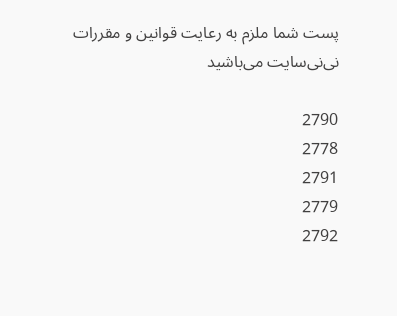پست شما ملزم به رعایت قوانین و مقررات نی‌نی‌سایت می‌باشید

2790
2778
2791
2779
2792